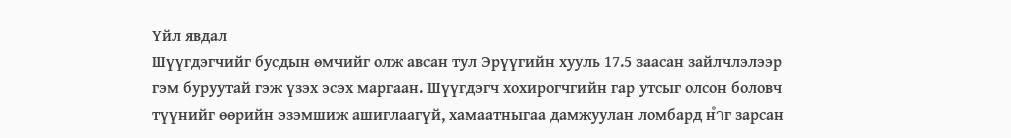Үйл явдал
Шүүгдэгчийг бусдын өмчийг олж авсан тул Эрүүгийн хууль 17.5 заасан зайлчлэлээр гэм буруутай гэж үзэх эсэх маргаан. Шүүгдэгч хохирогчгийн гар утсыг олсон боловч түүнийг өөрийн эзэмшиж ашиглаагүй, хамаатныгаа дамжуулан ломбард нำг зарсан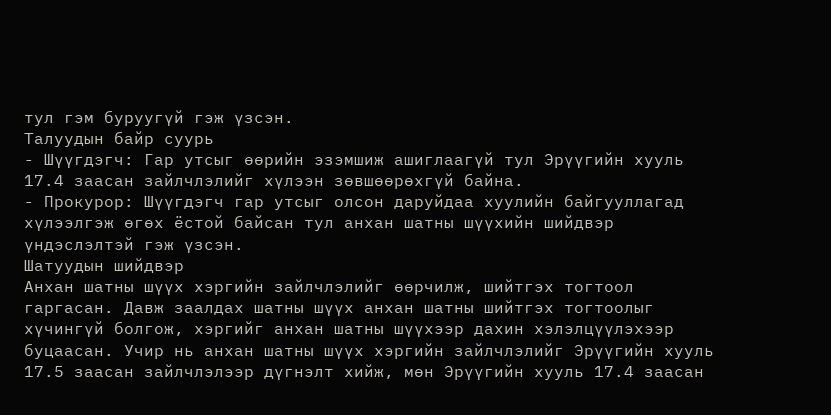тул гэм буруугүй гэж үзсэн.
Талуудын байр суурь
- Шүүгдэгч: Гар утсыг өөрийн эзэмшиж ашиглаагүй тул Эрүүгийн хууль 17.4 заасан зайлчлэлийг хүлээн зөвшөөрөхгүй байна.
- Прокурор: Шүүгдэгч гар утсыг олсон даруйдаа хуулийн байгууллагад хүлээлгэж өгөх ёстой байсан тул анхан шатны шүүхийн шийдвэр үндэслэлтэй гэж үзсэн.
Шатуудын шийдвэр
Анхан шатны шүүх хэргийн зайлчлэлийг өөрчилж, шийтгэх тогтоол гаргасан. Давж заалдах шатны шүүх анхан шатны шийтгэх тогтоолыг хүчингүй болгож, хэргийг анхан шатны шүүхээр дахин хэлэлцүүлэхээр буцаасан. Учир нь анхан шатны шүүх хэргийн зайлчлэлийг Эрүүгийн хууль 17.5 заасан зайлчлэлээр дүгнэлт хийж, мөн Эрүүгийн хууль 17.4 заасан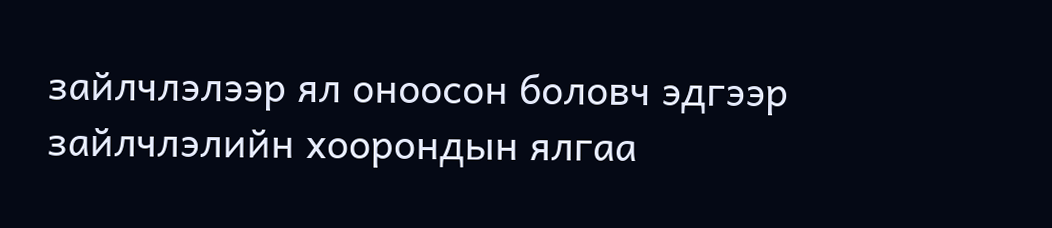зайлчлэлээр ял оноосон боловч эдгээр зайлчлэлийн хоорондын ялгаа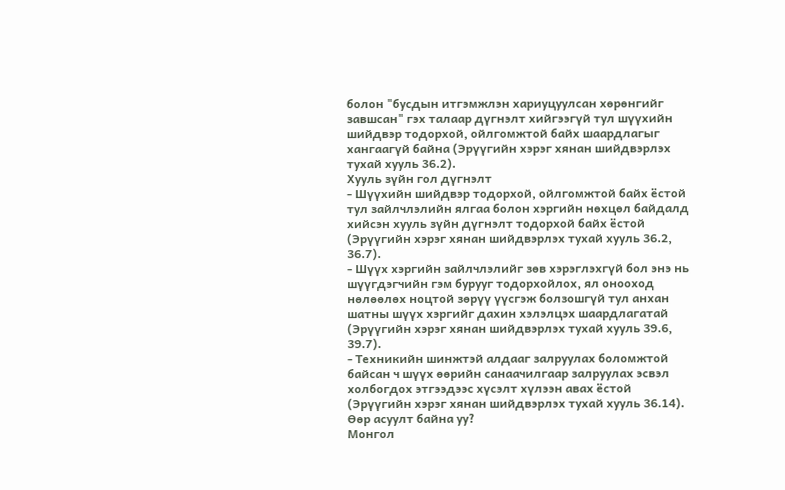болон "бусдын итгэмжлэн хариуцуулсан хөрөнгийг завшсан" гэх талаар дүгнэлт хийгээгүй тул шүүхийн шийдвэр тодорхой, ойлгомжтой байх шаардлагыг хангаагүй байна (Эрүүгийн хэрэг хянан шийдвэрлэх тухай хууль 36.2).
Хууль зүйн гол дүгнэлт
- Шүүхийн шийдвэр тодорхой, ойлгомжтой байх ёстой тул зайлчлэлийн ялгаа болон хэргийн нөхцөл байдалд хийсэн хууль зүйн дүгнэлт тодорхой байх ёстой (Эрүүгийн хэрэг хянан шийдвэрлэх тухай хууль 36.2, 36.7).
- Шүүх хэргийн зайлчлэлийг зөв хэрэглэхгүй бол энэ нь шүүгдэгчийн гэм бурууг тодорхойлох, ял онооход нөлөөлөх ноцтой зөрүү үүсгэж болзошгүй тул анхан шатны шүүх хэргийг дахин хэлэлцэх шаардлагатай (Эрүүгийн хэрэг хянан шийдвэрлэх тухай хууль 39.6, 39.7).
- Техникийн шинжтэй алдааг залруулах боломжтой байсан ч шүүх өөрийн санаачилгаар залруулах эсвэл холбогдох этгээдээс хүсэлт хүлээн авах ёстой (Эрүүгийн хэрэг хянан шийдвэрлэх тухай хууль 36.14).
Өөр асуулт байна уу?
Монгол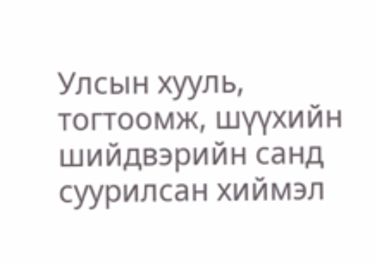Улсын хууль, тогтоомж, шүүхийн шийдвэрийн санд суурилсан хиймэл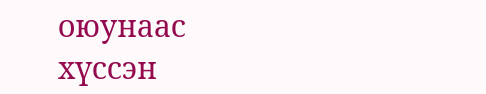оюунаас хүссэн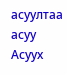асуултаа асуу
Асуух